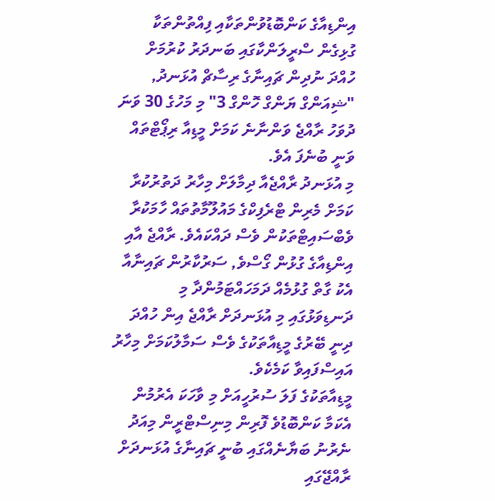އިންޑިއާގެ ކަންބޮޑުވުންތަކާއި ފިއްތުންތަކާ ގުޅިގެން ސްރީލަންކާގައި ބަނދަރު ކުރުމަށް ހުއްދަ ނުދިން ޗައިނާގެ ރިސާޗް އުޅަނދު, "ޝިއަންގް ޔަންގް ހޮންގް 3" މި މަހުގެ 30 ވަނަ ދުވަހު ރާއްޖެ ވަންނާނެ ކަމަށް މީޑިއާ ރިޕޯޓްތައް ވަނީ ބުނެފަ އެވެ.
މި އުޅަނދު ރާއްޖެއާ ދިމާލަށް މިހާރު ދަތުރުކުރާ ކަމަށް މެރިން ޓްރެފިކްގެ މައުލޫމާތުތައް ހާމަކުރާ ވެބްސައިޓްތަކުން ވެސް ދައްކައެވެ. ރާއްޖެ އާއި އިންޑިއާގެ ގުޅުން ގޯސްވެ, ސަރުކާރުން ޗައިނާއާ އެކު ގާތް ގުޅުމެއް ދަމަހައްޓަމުންދާ މި ދަނޑިވަޅުގައި މި އުޅަނދަށް ރާއްޖެ އިން ހުއްދަ ދިނީ ބޭރުގެ މީޑިއާތަކުގެ ވެސް ސަމާލުކަމަށް މިހާރު އައިސްފައިވާ ކަމެކެވެ.
މީޑިއާތަކުގެ ފަލަ ސުރުހީއަށް މި ވާހަކަ އެރުމުން އެކަމާ ކަންބޮޑުވެ ފޮރިން މިނިސްޓްރީން މިއަދު ނެރުނު ބަޔާނެއްގައި ބުނީ ޗައިނާގެ އުޅަނދަށް ރާއްޖޭގައި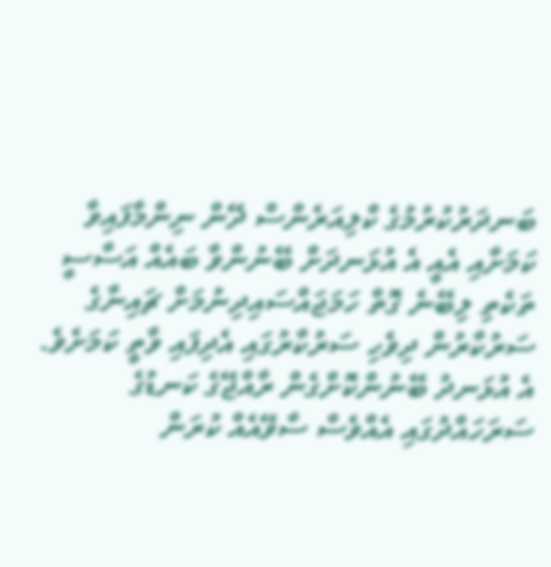ބަނދަރުކުރުމުގެ ކްލިއަރެންސް ދޭން ނިންމާފައިވާ ކަމަށާއި އެއީ އެ އުޅަނދަށް ބޭނުންވާ ބައެއް އަސާސީ ތަކެތި ލިބޭނެ ގޮތް ހަމަޖައްސައިދިނުމަށް ޗައިނާގެ ސަރުކާރުން ދިވެހި ސަރުކާރުގައި އެދިފައި ވާތީ ކަމަށެވެ.
އެ އުޅަނދު ބޭނުންކޮށްގެން ރާއްޖޭގެ ކަނޑުގެ ސަރަހައްދުގައި އެއްވެސް ސާވޭއެއް ކުރަން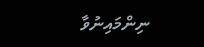ނިންމައިނުވާ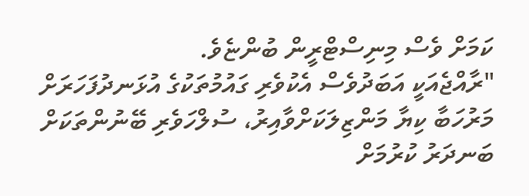ކަމަށް ވެސް މިނިސްޓްރީން ބުންޏެވެ.
"ރާއްޖެއަކީ އަބަދުވެސް އެކުވެރި ގައުމުތަކުގެ އުޅަނދުފަހަރަށް މަރުހަބާ ކިޔާ މަންޒިލަކަށްވާއިރު، ސުލްހަވެރި ބޭނުންތަކަށް ބަނދަރު ކުރުމަށް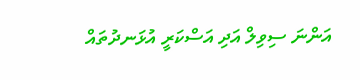އަންނަ ސިވިލް އަދި އަސްކަރީ އުޅަނދުތައް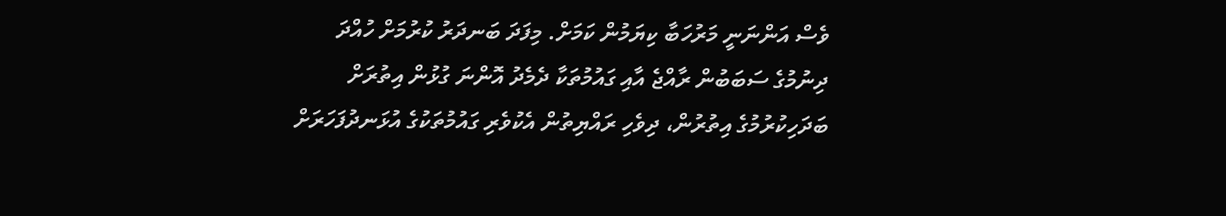ވެސް އަންނަނީ މަރުހަބާ ކިޔަމުން ކަމަށް. މިފަދަ ބަނދަރު ކުރުމަށް ހުއްދަ ދިނުމުގެ ސަބަބުން ރާއްޖެ އާއި ގައުމުތަކާ ދެމެދު އޮންނަ ގުޅުން އިތުރަށް ބަދަހިކުރުމުގެ އިތުރުން، ދިވެހި ރައްޔިތުން އެކުވެރި ގައުމުތަކުގެ އުޅަނދުފަހަރަށް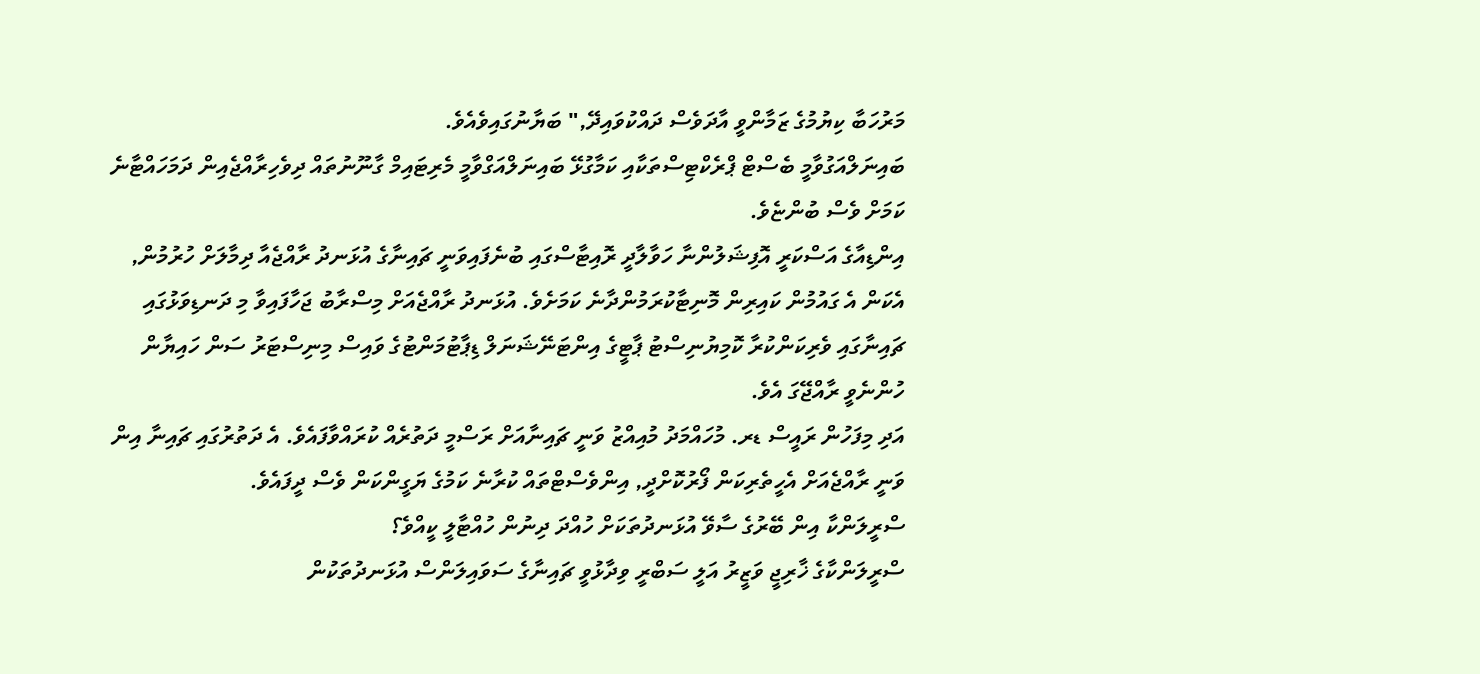މަރުހަބާ ކިޔުމުގެ ޒަމާންވީ އާދަވެސް ދައްކުވައިދޭ," ބަޔާނުގައިވެއެވެ.
ބައިނަލްއަގުވާމީ ބެސްޓް ޕްރެކްޓިސްތަކާއި ކަމާގުޅޭ ބައިނަލްއަގްވާމީ މެރިޓައިމް ގާނޫނުތައް ދިވެހިރާއްޖެއިން ދަމަހައްޓާނެ ކަމަށް ވެސް ބުންޏެވެ.
އިންޑިއާގެ އަސްކަރީ އޮފިޝަލުންނާ ހަވާލާދީ ރޮއިޓާސްގައި ބުނެފައިވަނީ ޗައިނާގެ އުޅަނދު ރާއްޖެއާ ދިމާލަށް ހުރުމުން, އެކަން އެ ގައުމުން ކައިރިން މޮނިޓާކުރަމުންދާނެ ކަމަށެވެ. އުޅަނދު ރާއްޖެއަށް މިސްރާބު ޖަހާފައިވާ މި ދަނޑިވަޅުގައި  ޗައިނާގައި ވެރިކަންކުރާ ކޮމިޔުނިސްޓު ޕާޓީގެ އިންޓަނޭޝަނަލް ޑިޕާޓުމަންޓުގެ ވައިސް މިނިސްޓަރު ސަން ހައިޔާން ހުންނެވީ ރާއްޖޭގަ އެވެ.
އަދި މިފަހުން ރައީސް ޑރ. މުހައްމަދު މުއިއްޒު ވަނީ ޗައިނާއަށް ރަސްމީ ދަތުރެއް ކުރައްވާފައެވެ. އެ ދަތުރުގައި ޗައިނާ އިން ވަނީ ރާއްޖެއަށް އެހީތެރިކަން ފޯރުކޮށްދީ, އިންވެސްޓްތައް ކުރާނެ ކަމުގެ ޔަގީންކަން ވެސް ދީފައެވެ.
ސްރީލަންކާ އިން ބޭރުގެ ސާވޭ އުޅަނދުތަކަށް ހުއްދަ ދިނުން ހުއްޓާލީ ކީއްވެ؟
ސްރީލަންކާގެ ޚާރިޖީ ވަޒީރު އަލީ ސަބްރީ ވިދާޅުވީ ޗައިނާގެ ސަވައިލަންސް އުޅަނދުތަކުން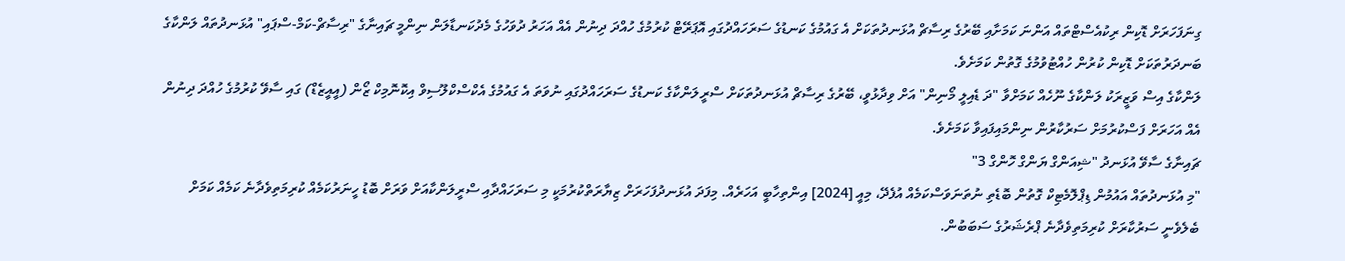ގިނަފަހަރަށް ޑޮކިން ރިކުއެސްޓްތައް އަންނަ ކަމަށާއި ބޭރުގެ ރިސާޗް އުޅަނދުތަކަށް އެ ގައުމުގެ ކަނޑުގެ ސަރަހައްދުގައި އޮޕަރޭޓް ކުރުމުގެ ހުއްދަ ދިނުން އެއް އަހަރު ދުވަހުގެ މެދުކަނޑާލަން ނިންމީ ޗައިނާގެ "ރިސާޗް-ކަމް-ސްޕައި" އުޅަނދުތައް ލަންކާގެ ބަނދަރުތަކަށް ޑޮކިން ކުރުން ހުއްޓުވުމުގެ ގޮތުން ކަމަށެވެ.
ލަންކާގެ އިސް ވަޒީރަކު ލަންކާގެ ނޫހެއް ކަމަށްވާ "ދަ ޑެއިލީ މޯނިން" އަށް ވިދާޅުވީ، ބޭރުގެ ރިސާޗް އުޅަނދުތަކަށް ސްރީލަންކާގެ ކަނޑުގެ ސަރަހައްދުގައި ނުވަތަ އެ ގައުމުގެ އެކްސްކްލޫސިވް އިކޮނޮމިކް ޒޯން (އީއީޒެޑް) ގައި ސާވޭ ކުރުމުގެ ހުއްދަ ދިނުން އެއް އަހަރަށް ފަސްކުރުމަށް ސަރުކާރުން ނިންމައިފައިވާ ކަމަށެވެ.
ޗައިނާގެ ސާވޭ އުޅަނދު "ޝިއަންގް ޔަންގް ހޮންގް 3"
"މި އުޅަނދުތައް އައުމުން ޑިޕްލޮމެޓިކް ގޮތުން ބޮޑެތި ނުތަނަވަސްކަމެއް އުފެދޭ، މިއީ [2024] އިންތިހާބީ އަހަރެއް. މިފަދަ އުޅަނދުފަހަރަށް ޒިޔާރަތްކުރުމަކީ މި ސަރަހައްދާއި ސްރީލަންކާއަށް ވަރަށް ބޮޑު ހީނަރުކަމެއް ކުރިމަތިވެދާނެ ކަމެއް ކަމަށް ބެލެވެނީ ސަރުކާރަށް ކުރިމަތިވެދާނެ ޕްރެޝަރުގެ ސަބަބުން.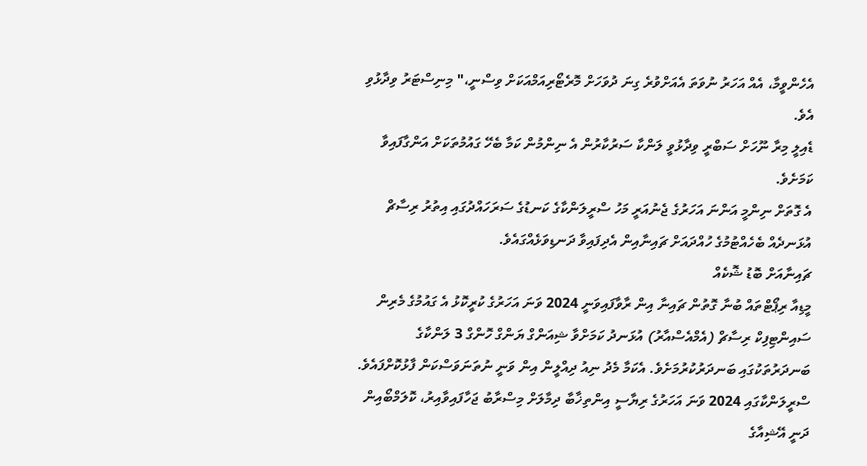އެހެންވީމާ، އެއް އަހަރު ނުވަތަ އެއަށްވުރެ ގިނަ ދުވަހަށް މޮރެޓޯރިއަމްއަކަށް ވިސްނީ،" މިނިސްޓަރު ވިދާޅުވި އެވެ.
ޑެއިލީ މިރާ ނޫހަށް ސަބްރީ ވިދާޅުވީ ލަންކާ ސަރުކާރުން އެ ނިންމުން ކަމާ ބެހޭ ގައުމުތަކަށް އަންގާފައިވާ ކަމަށެވެ.
އެ ގޮތަށް ނިންމީ އަންނަ އަހަރުގެ ޖެނުއަރީ މަހު ސްރީލަންކާގެ ކަނޑުގެ ސަރަހައްދުގައި އިތުރު ރިސާޗް އުޅަނދެއް ބެހެއްޓުމުގެ ހުއްދައަށް ޗައިނާއިން އެދިފައިވާ ދަނޑިވަޅެއްގައެވެ.
ޗައިނާއަށް ބޮޑު ޝޮކެއް
މީޑިއާ ރިޕޯޓްތައް ބުނާ ގޮތުން ޗައިނާ އިން ރާވާފައިވަނީ 2024 ވަނަ އަހަރުގެ ކުރީކޮޅު އެ ގައުމުގެ މެރިން ސައިންޓިފިކް ރިސާޗް (އެމްއެސްއާރު) އުޅަނދު ކަމަށްވާ ޝިއަންގް ޔަންގް ހޮންގް 3 ލަންކާގެ ބަނދަރުތަކުގައި ބަނދަރުކުރުމަށެވެ. އެކަމާ މެދު ނިއު ދިއްލީން އިން ވަނީ ނުތަނަވަސްކަން ފާޅުކޮށްފައެވެ.
ސްރީލަންކާގައި 2024 ވަނަ އަހަރުގެ ރިޔާސީ އިންތިޚާބާ ދިމާލަށް މިސްރާބު ޖަހާފައިވާއިރު، ކޮލަމްބޯއިން ދަނީ އޭޝިއާގެ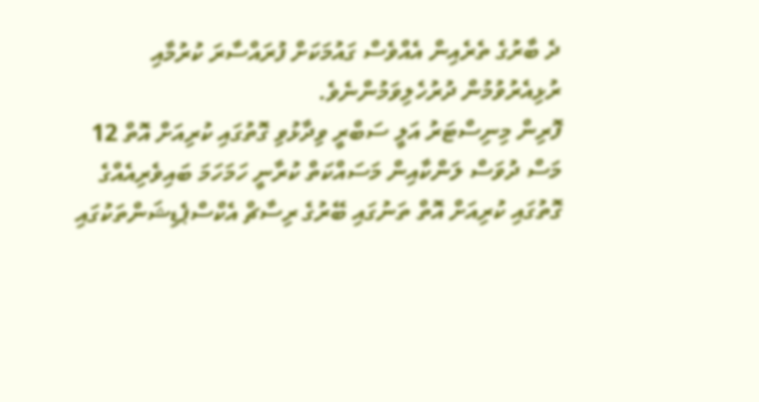ދެ ބާރުގެ ތެރެއިން އެއްވެސް ގައުމަކަށް ފުރައްސާރަ ކުރުމާއި ރުޅިއެރުވުމުން ދުރުހެލިވަމުންނެވެ.
ފޮރިން މިނިސްޓަރު އަލީ ސަބްރީ ވިދާޅުވި ގޮތުގައި ކުރިއަށް އޮތް 12 މަސް ދުވަސް ލަންކާއިން މަސައްކަތް ކުރާނީ ހަމަހަމަ ބައިވެރިއެއްގެ ގޮތުގައި ކުރިއަށް އޮތް ތަނުގައި ބޭރުގެ ރިސާޗް އެކްސްޕެޑިޝަންތަކުގައި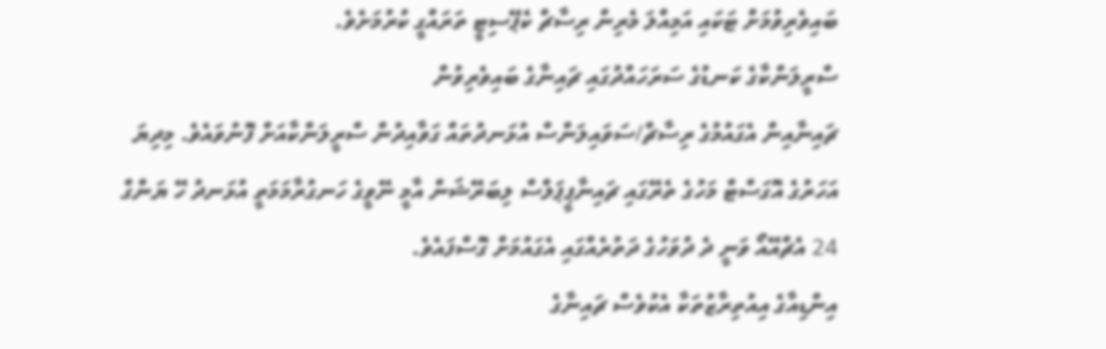ބައިވެރިވުމަށް ޓަކައި އަމިއްލަ މެރިން ރިސާޗް ކެޕޭސިޓީ ތަރައްގީ ކުރުމަށެވެ.
ސްރީލަންކާގެ ކަނޑުގެ ސަރަހައްދުގައި ޗައިނާގެ ބައިވެރިވުން
ޗައިނާއިން އެގައުމުގެ ރިސާޗް/ސަވައިލަންސް އުޅަނދުތައް ގަވާއިދުން ސްރީލަންކާއަށް ފޮނުވައެވެ. މިދިޔަ އަހަރުގެ އޮގަސްޓް މަހުގެ ތެރޭގައި ޗައިނާޕީޕަލްސް ލިބަރޭޝަން އާމީ ނޭވީގެ ހަނގުރާމަމަތީ އުޅަނދު ހޭ ޔަންގް 24 އެޗްއޭއޯ ވަނީ ދެ ދުވަހުގެ ދަތުރެއްގައި އެގައުމަށް ގޮސްފައެވެ.
އިންޑިއާގެ އިއުތިރާޒުތަކާ އެކުވެސް ޗައިނާގެ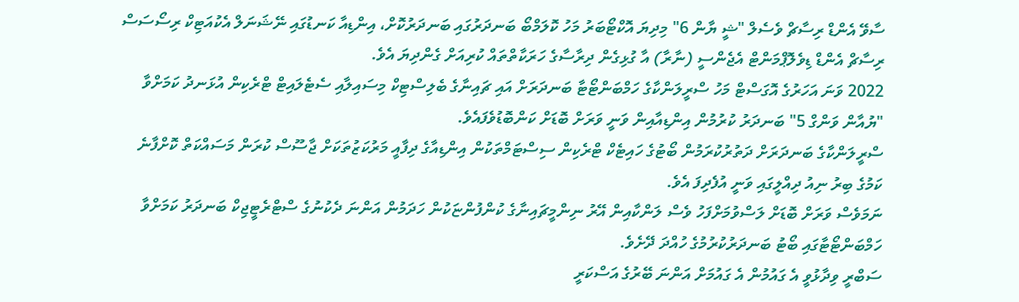ސާވޭ އެންޑް ރިސާޗް ވެސެލް "ޝީ ޔާން 6" މިދިޔަ އޮކްޓޯބަރު މަހު ކޮލަމްބޯ ބަނދަރުގައި ބަނދަރުކޮށް، އިންޑިއާ ކަނޑުގައި ނޭޝަނަލް އެކުއަޓިކް ރިސޯސަސް ރިސާޗް އެންޑް ޑިވެލޮޕްމަންޓް އެޖެންސީ (ނާރާ) އާ ގުޅިގެން ދިރާސާގެ ހަރަކާތްތައް ކުރިއަށް ގެންދިޔަ އެވެ.
2022 ވަނަ އަހަރުގެ އޮގަސްޓް މަހު ސްރީލަންކާގެ ހަމްބަންޓޯޓާ ބަނދަރަށް އައި ޗައިނާގެ ބެލިސްޓިކް މިސައިލާއި ސެޓެލައިޓް ޓްރެކިން އުޅަނދު ކަމަށްވާ "ޔުއާން ވަންގް 5" ބަނދަރު ކުރުމުން އިންޑިއާއިން ވަނީ ވަރަށް ބޮޑަށް ކަންބޮޑުވެފައެވެ.
ސްރީލަންކާގެ ބަނދަރަށް ދަތުރުކުރަމުން ބޯޓުގެ ހައިޓެކް ޓްރެކިން ސިސްޓަމްތަކުން އިންޑިއާގެ ދިފާއީ މަރުކަޒުތަކަށް ޖާސޫސް ކުރަން މަސައްކަތް ކޮށްފާނެ ކަމުގެ ބިރު ނިއު ދިއްލީގައި ވަނީ އުފެދިފަ އެވެ.
ނަމަވެސް ވަރަށް ބޮޑަށް ލަސްވުމަށްފަހު ވެސް ލަންކާއިން އޭރު ނިންމީޗައިނާގެ ކުންފުންޏަކުން ހަދަމުން އަންނަ ދެކުނުގެ ސްޓްރެޓީޖިކް ބަނދަރު ކަމަށްވާ ހަމްބަންޓޯޓާގައި ބޯޓު ބަނދަރުކުރުމުގެ ހުއްދަ ދޭށެވެ.
ސަބްރީ ވިދާޅުވީ އެ ގައުމުން އެ ގައުމަށް އަންނަ ބޭރުގެ އަސްކަރީ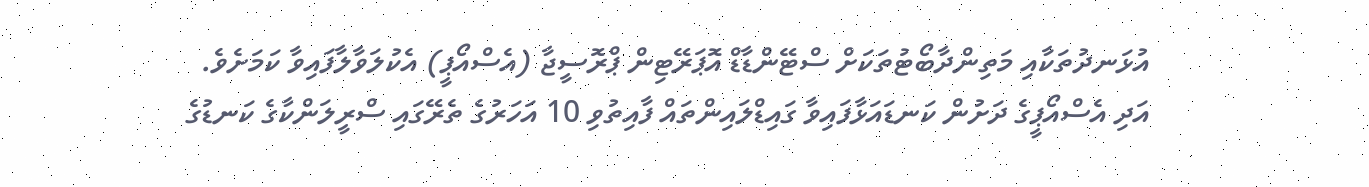އުޅަނދުތަކާއި މަތިންދާބޯޓުތަކަށް ސްޓޭންޑާޑް އޮޕަރޭޓިން ޕްރޮސީޖާ (އެސްއޯޕީ) އެކުލަވާލާފައިވާ ކަމަށެވެ.
އަދި އެސްއޯޕީގެ ދަށުން ކަނޑައަޅާފައިވާ ގައިޑްލައިންތައް ފާއިތުވި 10 އަހަރުގެ ތެރޭގައި ސްރީލަންކާގެ ކަނޑުގެ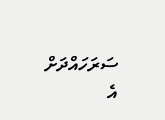ސަރަހައްދަށް އެ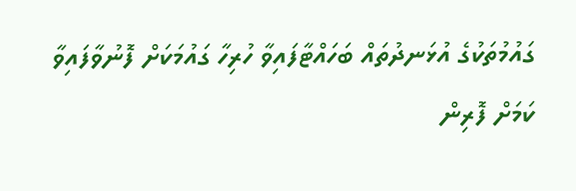ގައުމުތަކުގެ އުޅަނދުތައް ބަހައްޓާފައިވާ ހުރިހާ ގައުމަކަށް ފޮނުވާފައިވާ ކަމަށް ފޮރިން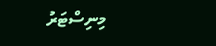މިނިސްޓަރު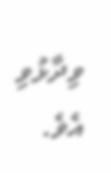ވިދާޅުވި އެވެ.